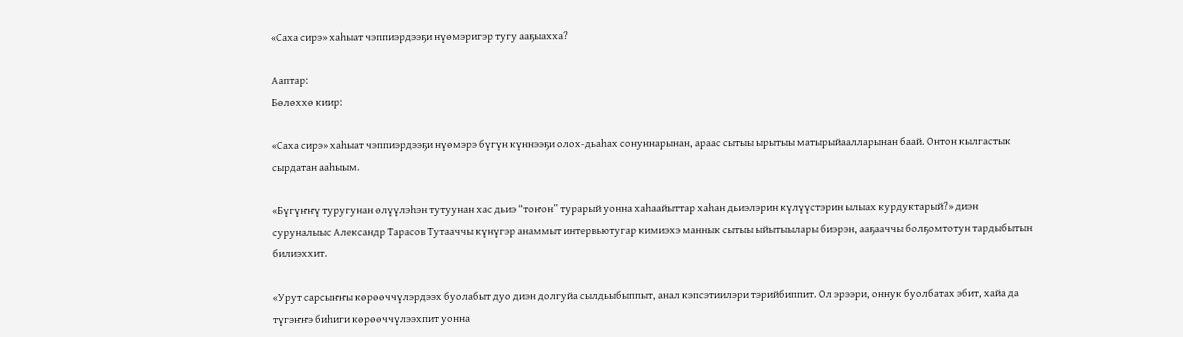«Саха сирэ» хаһыат чэппиэрдээҕи нүөмэригэр тугу ааҕыахха?

Ааптар:
Бөлөххө киир:

«Саха сирэ» хаһыат чэппиэрдээҕи нүөмэрэ бүгүн күннээҕи олох-дьаһах сонуннарынан, араас сытыы ырытыы матырыйаалларынан баай. Онтон кылгастык сырдатан ааһыым.

«Бүгүҥҥү туругунан өлүүлэһэн тутуунан хас дьиэ “тоҥон” турарый уонна хаһаайыттар хаһан дьиэлэрин күлүүстэрин ылыах курдуктарый?» диэн суруналыыс Александр Тарасов Тутааччы күнүгэр анаммыт интервьютугар кимиэхэ маннык сытыы ыйытыылары биэрэн, ааҕааччы болҕомтотун тардыбытын билиэххит.

«Урут сарсыҥҥы көрөөччүлэрдээх буолабыт дуо диэн долгуйа сылдьыбыппыт, анал кэпсэтиилэри тэрийбиппит. Ол эрээри, оннук буолбатах эбит, хайа да түгэҥҥэ биһиги көрөөччүлээхпит уонна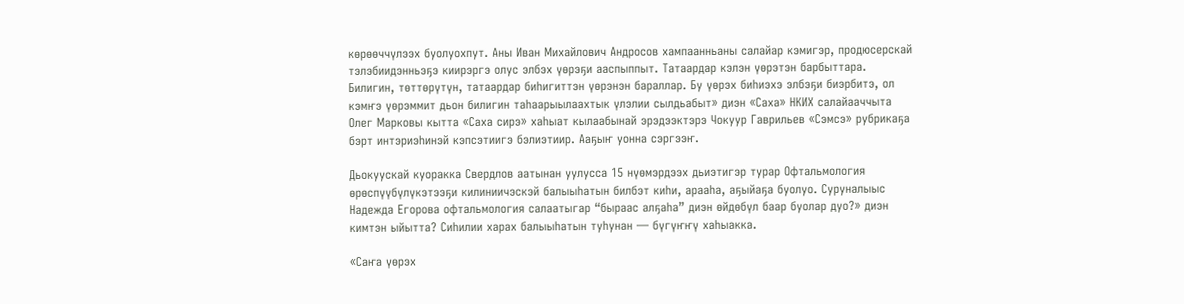көрөөччүлээх буолуохпут. Аны Иван Михайлович Андросов хампаанньаны салайар кэмигэр, продюсерскай тэлэбиидэнньэҕэ киирэргэ олус элбэх үөрэҕи ааспыппыт. Татаардар кэлэн үөрэтэн барбыттара. Билигин, төттөрүтүн, татаардар биһигиттэн үөрэнэн бараллар. Бу үөрэх биһиэхэ элбэҕи биэрбитэ, ол кэмҥэ үөрэммит дьон билигин таһаарыылаахтык үлэлии сылдьабыт» диэн «Саха» НКИХ салайааччыта Олег Марковы кытта «Саха сирэ» хаһыат кылаабынай эрэдээктэрэ Чокуур Гаврильев «Сэмсэ» рубрикаҕа бэрт интэриэһинэй кэпсэтиигэ бэлиэтиир. Ааҕыҥ уонна сэргээҥ.

Дьокуускай куоракка Свердлов аатынан уулусса 15 нүөмэрдээх дьиэтигэр турар Офтальмология өрөспүүбүлүкэтээҕи килиниичэскэй балыыһатын билбэт киһи, арааһа, аҕыйаҕа буолуо. Суруналыыс Надежда Егорова офтальмология салаатыгар “быраас алҕаһа” диэн өйдөбүл баар буолар дуо?» диэн кимтэн ыйытта? Сиһилии харах балыыһатын туһунан — бүгүҥҥү хаһыакка.

«Саҥа үөрэх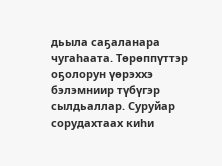дьыла саҕаланара чугаһаата. Төрөппүттэр оҕолорун үөрэххэ бэлэмниир түбүгэр сылдьаллар. Суруйар сорудахтаах киһи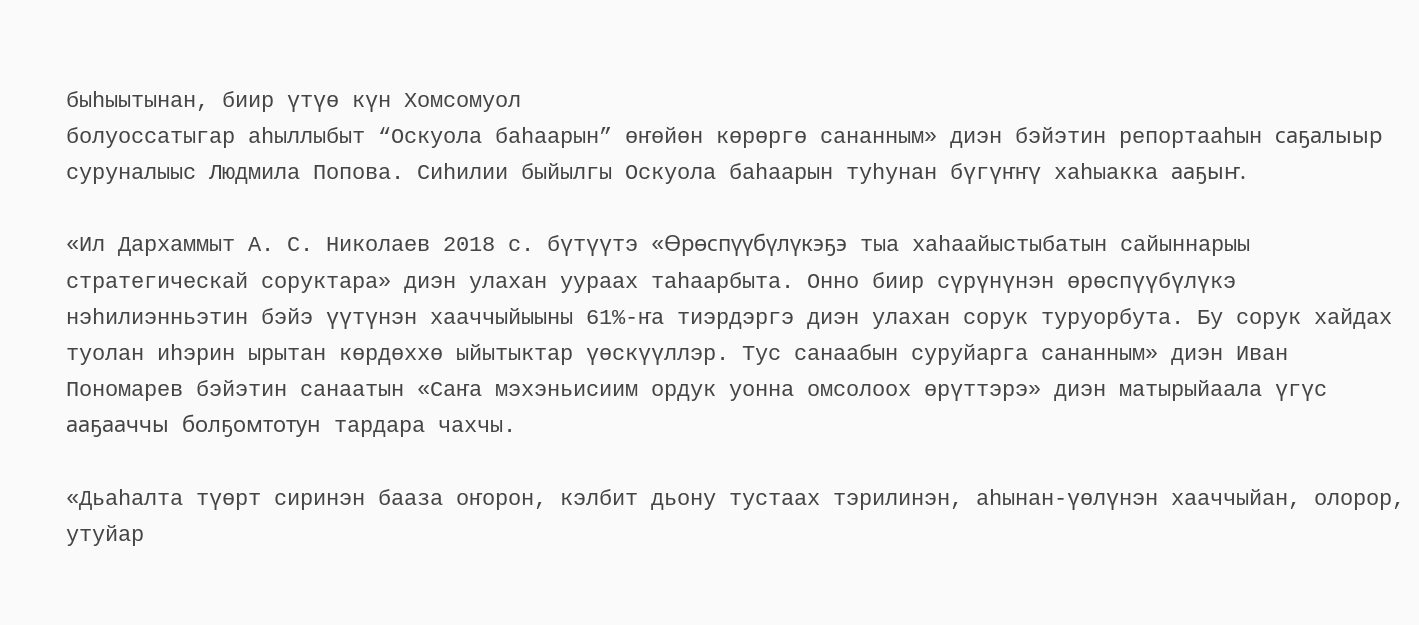быһыытынан, биир үтүө күн Хомсомуол
болуоссатыгар аһыллыбыт “Оскуола баһаарын” өҥөйөн көрөргө сананным» диэн бэйэтин репортааһын саҕалыыр суруналыыс Людмила Попова. Сиһилии быйылгы Оскуола баһаарын туһунан бүгүҥҥү хаһыакка ааҕыҥ.

«Ил Дархаммыт А. С. Николаев 2018 с. бүтүүтэ «Өрөспүүбүлүкэҕэ тыа хаһаайыстыбатын сайыннарыы стратегическай соруктара» диэн улахан уураах таһаарбыта. Онно биир сүрүнүнэн өрөспүүбүлүкэ нэһилиэнньэтин бэйэ үүтүнэн хааччыйыыны 61%-ҥа тиэрдэргэ диэн улахан сорук туруорбута. Бу сорук хайдах туолан иһэрин ырытан көрдөххө ыйытыктар үөскүүллэр. Тус санаабын суруйарга сананным» диэн Иван Пономарев бэйэтин санаатын «Саҥа мэхэньисиим ордук уонна омсолоох өрүттэрэ» диэн матырыйаала үгүс ааҕааччы болҕомтотун тардара чахчы.

«Дьаһалта түөрт сиринэн бааза оҥорон, кэлбит дьону тустаах тэрилинэн, аһынан-үөлүнэн хааччыйан, олорор, утуйар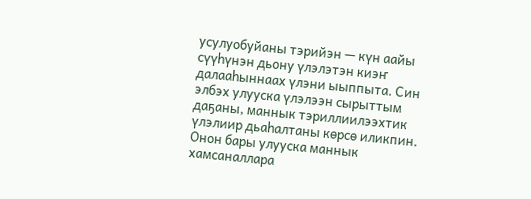усулуобуйаны тэрийэн — күн аайы сүүһүнэн дьону үлэлэтэн киэҥ далааһыннаах үлэни ыыппыта. Син элбэх улууска үлэлээн сырыттым даҕаны, маннык тэриллиилээхтик үлэлиир дьаһалтаны көрсө иликпин. Онон бары улууска маннык хамсаналлара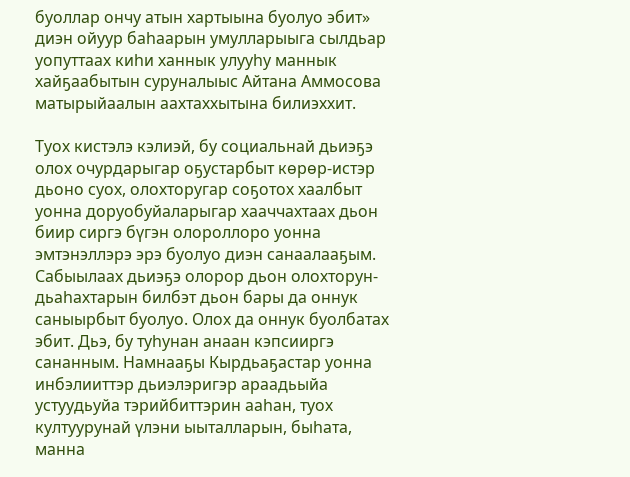буоллар ончу атын хартыына буолуо эбит» диэн ойуур баһаарын умулларыыга сылдьар уопуттаах киһи ханнык улууһу маннык хайҕаабытын суруналыыс Айтана Аммосова матырыйаалын аахтаххытына билиэххит.

Туох кистэлэ кэлиэй, бу социальнай дьиэҕэ олох очурдарыгар оҕустарбыт көрөр-истэр дьоно суох, олохторугар соҕотох хаалбыт уонна доруобуйаларыгар хааччахтаах дьон биир сиргэ бүгэн олороллоро уонна эмтэнэллэрэ эрэ буолуо диэн санаалааҕым. Сабыылаах дьиэҕэ олорор дьон олохторун-дьаһахтарын билбэт дьон бары да оннук саныырбыт буолуо. Олох да оннук буолбатах эбит. Дьэ, бу туһунан анаан кэпсииргэ сананным. Намнааҕы Кырдьаҕастар уонна инбэлииттэр дьиэлэригэр араадьыйа устуудьуйа тэрийбиттэрин ааһан, туох култуурунай үлэни ыыталларын, быһата, манна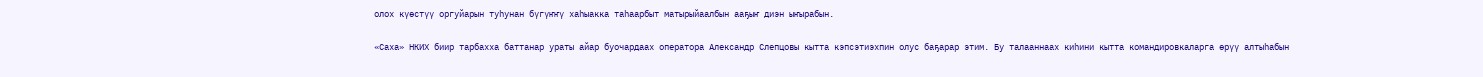олох күөстүү оргуйарын туһунан бүгүҥҥү хаһыакка таһаарбыт матырыйаалбын ааҕыҥ диэн ыҥырабын.

«Саха» НКИХ биир тарбахха баттанар ураты айар буочардаах оператора Александр Слепцовы кытта кэпсэтиэхпин олус баҕарар этим. Бу талааннаах киһини кытта командировкаларга өрүү алтыһабын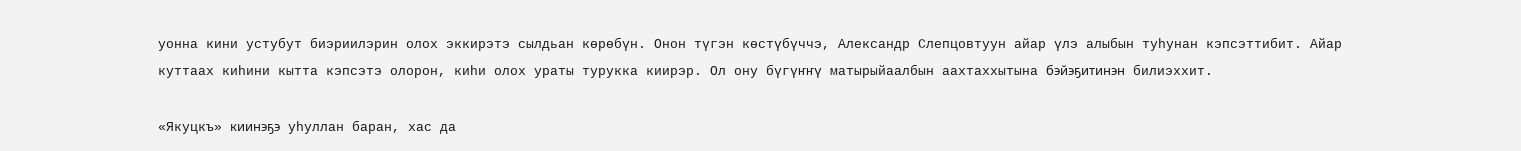уонна кини устубут биэриилэрин олох эккирэтэ сылдьан көрөбүн. Онон түгэн көстүбүччэ, Александр Слепцовтуун айар үлэ алыбын туһунан кэпсэттибит. Айар куттаах киһини кытта кэпсэтэ олорон, киһи олох ураты турукка киирэр. Ол ону бүгүҥҥү матырыйаалбын аахтаххытына бэйэҕитинэн билиэххит.

«Якуцкъ» киинэҕэ уһуллан баран, хас да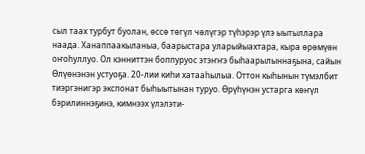сыл таах турбут буолан, өссө төгүл чөлүгэр түһэрэр үлэ ыытыллара наада. Ханаппаакыланыа, баарыстара уларыйыахтара, кыра өрөмүөн оҥоһуллуо. Ол кэнниттэн боппуруос этэҥҥэ быһаарылыннаҕына, сайын Өлүөнэнэн устуоҕа. 20-лии киһи хатааһылыа. Оттон кыһынын түмэлбит тиэргэнигэр экспонат быһыытынан туруо. Өрүһүнэн устарга көҥүл бэрилиннэҕинэ, кимнээх үлэлэти-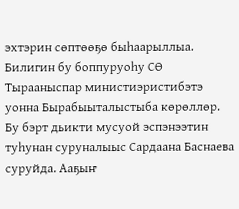эхтэрин сөптөөҕө быһаарыллыа. Билигин бу боппуруоһу СӨ Тырааныспар министиэристибэтэ уонна Бырабыыталыстыба көрөллөр. Бу бэрт дьикти мусуой эспэнээтин туһунан суруналыыс Сардаана Баснаева суруйда. Ааҕыҥ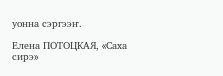уонна сэргээҥ.

Елена ПОТОЦКАЯ, «Саха сирэ»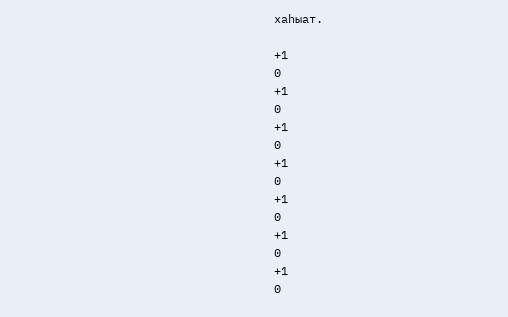хаһыат.

+1
0
+1
0
+1
0
+1
0
+1
0
+1
0
+1
0